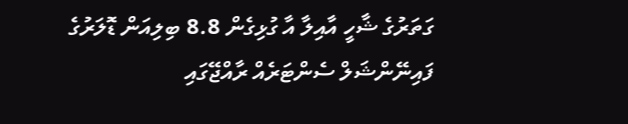ގަތަރުގެ ޝާހީ އާއިލާ އާ ގުޅިގެން 8.8 ބިލިއަން ޑޮލަރުގެ ފައިނޭންޝަލް ސެންޓަރެއް ރާއްޖޭގައި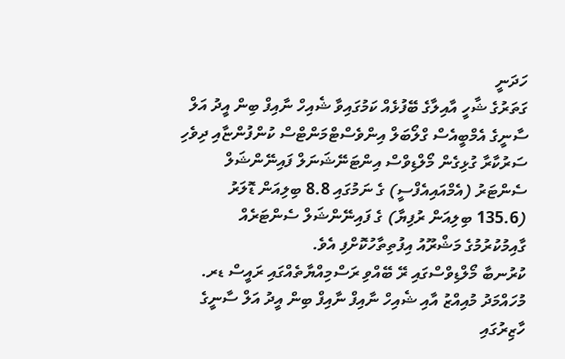ހަދަނީ
ގަތަރުގެ ޝާހީ އާއިލާގެ ބޭފުޅެއް ކަމުގައިވާ ޝެއިހް ނާއިފް ބިން އީދު އަލް ސާނީގެ އެމްބީއެސް ގްލޯބަލް އިންވެސްޓްމަންޓްސް ކުންފުންޏާއި ދިވެހި ސަރުކާރާ ގުޅިގެން މޯލްޑިވްސް އިންޓަނޭޝަނަލް ފައިނޭންޝަލް ސެންޓަރު (އެމްއައިއެފްސީ) ގެ ނަމުގައި 8.8 ބިލިއަން ޑޮލަރު (135.6 ބިލިއަން ރުފިޔާ) ގެ ފައިނޭންޝަލް ސެންޓަރެއް ގާއިމުކުރުމުގެ މަޝްރޫއު އިފުތިތާހުކޮށްފި އެވެ.
ކުރުނބާ މޯލްޑިވްސްގައި ރޭ ބޭއްވި ރަސްމިއްޔާތެއްގައި ރައީސް ޑރ. މުހައްމަދު މުއިއްޒު އާއި ޝެއިހް ނާއިފް ނާއިފް ބިން އީދު އަލް ސާނީގެ ހާޒިރުގައި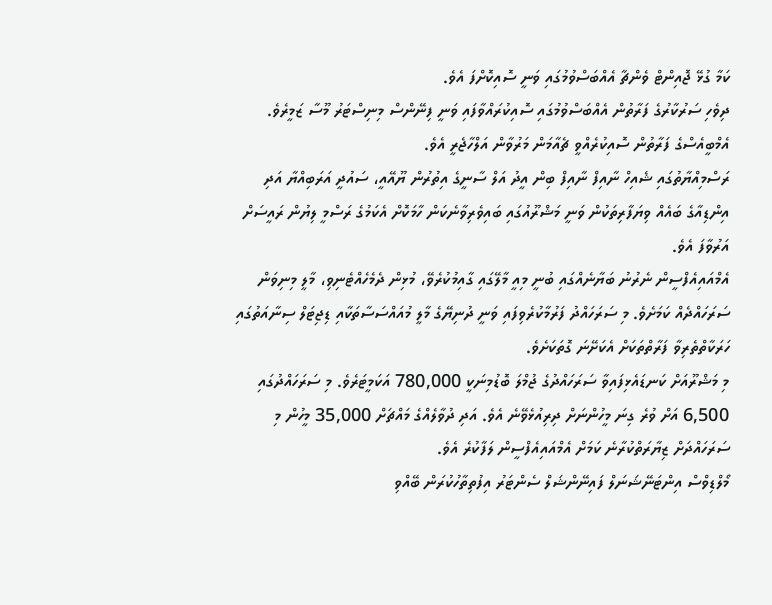ކަމާ ގުޅޭ ޖޮއިންޓް ވެންޗާ އެއްބަސްވުމުގައި ވަނީ ސޮއިކޮށްފަ އެވެ.
ދިވެހި ސަރުކާރުގެ ފަރާތުން އެއްބަސްވުމުގައި ސޮއިކުރައްވާފައި ވަނީ ފިނޭންސް މިނިސްޓަރު މޫސާ ޒަމީރެވެ. އެމްބީއެސްގެ ފަރާތުން ސޮއިކުރެއްވީ ޗެއާމަން މަރުވާން އަލްހާޖެރީ އެވެ.
ރަސްމިއްޔާތުގައި ޝެއިހް ނާއިފް ނާއިފް ބިން އީދު އަލް ސާނީގެ އިތުރުން ޔޫއޭއީ، ސައުދީ އަރަބިއްޔާ އަދި އިންޑިއާގެ ބައެއް ވިޔަފާރިތަކުން ވަނީ މަޝްރޫއުގައި ބައިވެރިވާނެކަން ހާމަކޮށް އެކަމުގެ ރަސްމީ ލިޔުން ރައީސަށް އަރުވާފަ އެވެ.
އެމްއައިއެފްސީން ނެރުނު ބަޔާނެއްގައި ބުނީ މިއީ މާލޭގައި ގާއިމުކުރެވޭ، މުޅިން ދެމެހެއްޓެނިވި، މާލީ މިނިވަން ސަރަހައްދެއް ކަމަށެވެ. މި ސަރަހައްދު ފަރުމާކުރެވިފައި ވަނީ ދުނިޔޭގެ މާލީ މުއައްސަސާތަކާއި ޑިޖިޓަލް ސިނާއަތުގައި ހަރަކާތްތެރިވާ ފަރާތްތަކަށް އެކަށޭނަ ގޮތަކަށެވެ.
މި މަޝްރޫއަށް ކަނޑައެޅިފައިވާ ސަރަހައްދުގެ ޖުމްލަ ބޮޑުމިނަކީ 780,000 އަކަމީޓަރެވެ. މި ސަރަހައްދުގައި 6,500 އަށް ވުރެ ގިނަ މީހުންނަށް ދިރިއުޅެވޭނެ އެވެ. އަދި ދުވާލެއްގެ މައްޗަށް 35,000 މީހުން މި ސަރަހައްދަށް ޒިޔާރަތްކުރާނެ ކަމަށް އެމްއައިއެފްސީން ލަފާކުރެ އެވެ.
މޯލްޑިވްސް އިންޓަނޭޝަނަލް ފައިނޭންޝަލް ސެންޓަރު އިފުތިތާހުކުރަން ބޭއްވި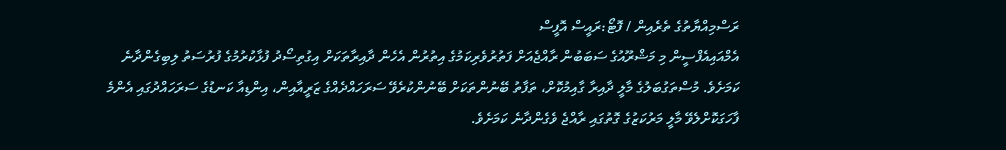ރަސްމިއްޔާތުގެ ތެރެއިން / ފޮޓޯ:ރައީސް އޮފީސް
އެމްއައިއެފްސީން މި މަޝްރޫއުގެ ސަބަބުން ރާއްޖެއަށް ފަތުރުވެރިކަމުގެ އިތުރުން އެހެން ދާއިރާތަކަށް އިގުތިސޯދު ފުޅާކުރުމުގެ ފުރުސަތު ލިބިގެންދާނެ ކަމަށެވެ. މުސްތަގުބަލުގެ މާލީ ދާއިރާ ގާއިމުކޮށް، ތަފާތު ބޭނުންތަކަށް ބޭނުންކުރެވޭ ސަރަހައްދެއްގެ ޒަރީއާއިން، އިންޑިއާ ކަނޑުގެ ސަރަހައްދުގައި އެންމެ ފާހަގަކޮށްލެވޭ މާލީ މަރުކަޒުގެ ގޮތުގައި ރާއްޖެ ވެގެންދާނެ ކަމަށެވެ.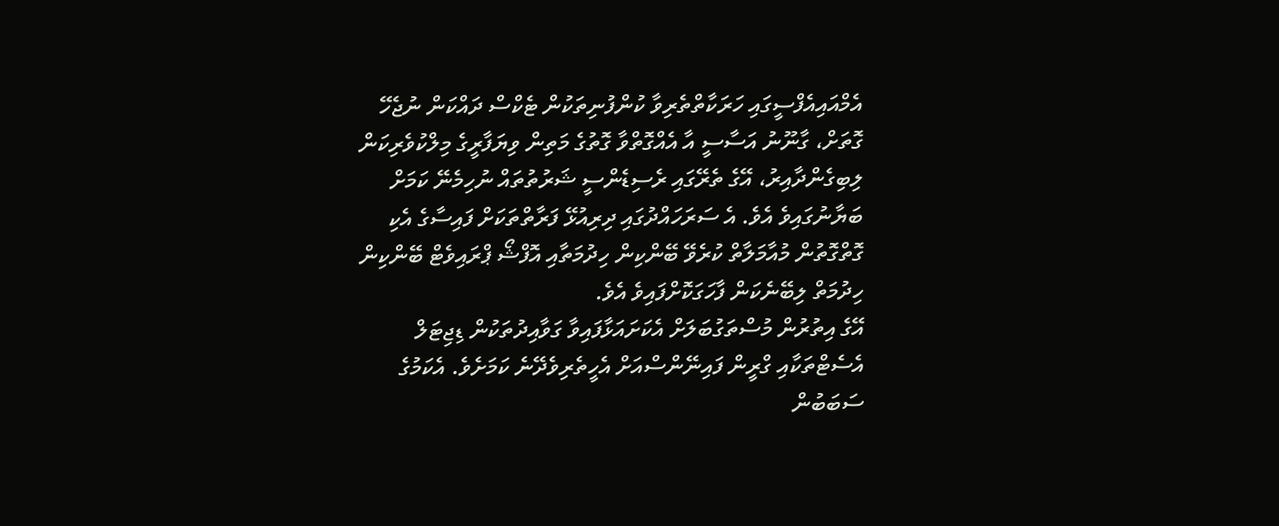އެމްއައިއެފްސީގައި ހަރަކާތްތެރިވާ ކުންފުނިތަކުން ޓެކްސް ދައްކަން ނުޖެހޭ ގޮތަށް، ގާނޫނު އަސާސީ އާ އެއްގޮތްވާ ގޮތުގެ މަތިން ވިޔަފާރީގެ މިލްކުވެރިކަން ލިބިގެންދާއިރު، އޭގެ ތެރޭގައި ރެސިޑެންސީ ޝަރުތުތައް ނުހިމެނޭ ކަމަށް ބަޔާނުގައިވެ އެވެ. އެ ސަރަހައްދުގައި ދިރިއުޅޭ ފަރާތްތަކަށް ފައިސާގެ އެކި ގޮތްގޮތުން މުއާމަލާތް ކުރެވޭ ބޭންކިން ހިދުމަތާއި އޮފްޝޯ ޕްރައިވެޓް ބޭންކިން ހިދުމަތް ލިބޭނެކަން ފާހަގަކޮށްފައިވެ އެވެ.
އޭގެ އިތުރުން މުސްތަގުބަލަށް އެކަށައަޅާފައިވާ ގަވާއިދުތަކުން ޑިޖިޓަލް އެސެޓްތަކާއި ގްރީން ފައިނޭންސްއަށް އެހީތެރިވެދޭނެ ކަމަށެވެ. އެކަމުގެ ސަބަބުން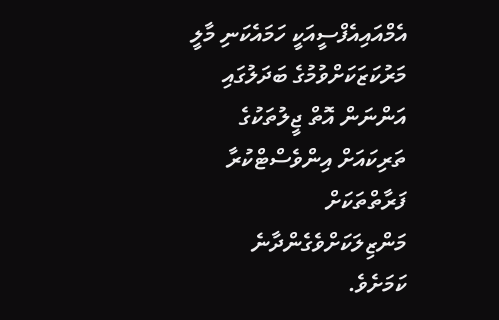އެމްއައިއެފްސީއަކީ ހަމައެކަނި މާލީ މަރުކަޒަކަށްވުމުގެ ބަދަލުގައި އަންނަން އޮތް ޖީލުތަކުގެ ތަރިކައަށް އިންވެސްޓްކުރާ ފަރާތްތަކަށް މަންޒިލަކަށްވެގެންދާނެ ކަމަށެވެ.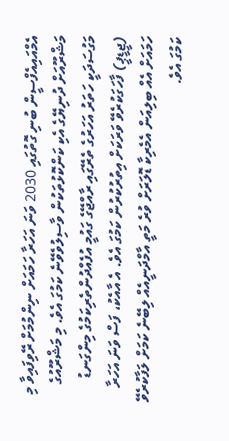އެމްއައިއެފްސީން ބުނި ގޮތުގައި 2030 ވަނަ އަހަރާ ހަމައަށް ނިންމުމަށް ރޭވިފައިވާ މި މަޝްރޫއަށް ދުނިޔޭގެ އެކި ކަންކޮޅުތަކުން ވާސިލުވެވޭނެ ކަމުގަ އެވެ. މި މަޝްރޫއުގެ މަގުސަދަކީ ހަތަރު އަހަރުގެ ތެރޭގައި ރާއްޖޭގެ ގައުމީ އުފެއްދުންތެރިކަމުގެ މިންގަނޑު (ޖީޑީޕީ) ފާހަގަކުރެވޭ ވަރަކަށް އިތުރުކުރުން ކަމުގަ އެވެ. އެ އާއެކު، ފަސް ވަނަ އަހަރާ ހަމައަށް އެއް ބިލިއަން އެމެރިކާ ޑޮލަރަށް ވުރެ މަތީ އާމްދަނީއެއް ލިބޭނެ ކަމަށް ލަފާކުރެވޭ ކަމުގަ އެވެ.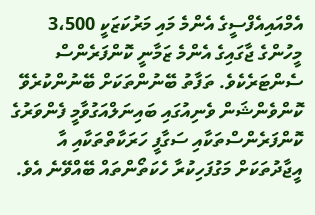އެމްއައިއެފްސީގެ އެންމެ މައި މަރުކަޒަކީ 3،500 މީހުންގެ ޖާގައިގެ އެންމެ ޒަމާނީ ކޮންފަރެންސް ސެންޓަރެކެވެ. ތަފާތު ބޭނުންތަކަށް ބޭނުންކުރެވޭ ކޮންވެންޝަން ވެނިއުގައި ބައިނަލްއަގުވާމީ ފެންވަރުގެ ކޮންފަރެންސްތަކާއި ސަގާފީ ހަރަކާތްތަކާއި އާ އީޖާދުތަކަށް މަގުފަހިކުރާ ހެކަތޯންތައް ބޭއްވޭނެ އެވެ.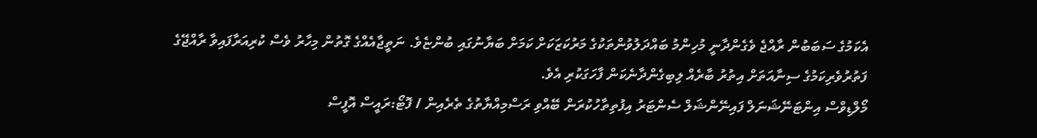އެކަމުގެ ސަބަބުން ރާއްޖެ ވެގެންދާނީ މުހިންމު ބައްދަލުވުންތަކުގެ މަރުކަޒަކަށް ކަމަށް ބަޔާނުގައި ބުންޏެވެ. ނަތީޖާއެއްގެ ގޮތުން މިހާރު ވެސް ކުރިއަރާފައިވާ ރާއްޖޭގެ ފަތުރުވެރިކަމުގެ ސިނާއަތަށް އިތުރު ބާރެއް ލިބިގެންދާނެކަން ފާހަގަކުރި އެވެ.
މޯލްޑިވްސް އިންޓަނޭޝަނަލް ފައިނޭންޝަލް ސެންޓަރު އިފުތިތާހުކުރަން ބޭއްވި ރަސްމިއްޔާތުގެ ތެރެއިން / ފޮޓޯ:ރައީސް އޮފީސް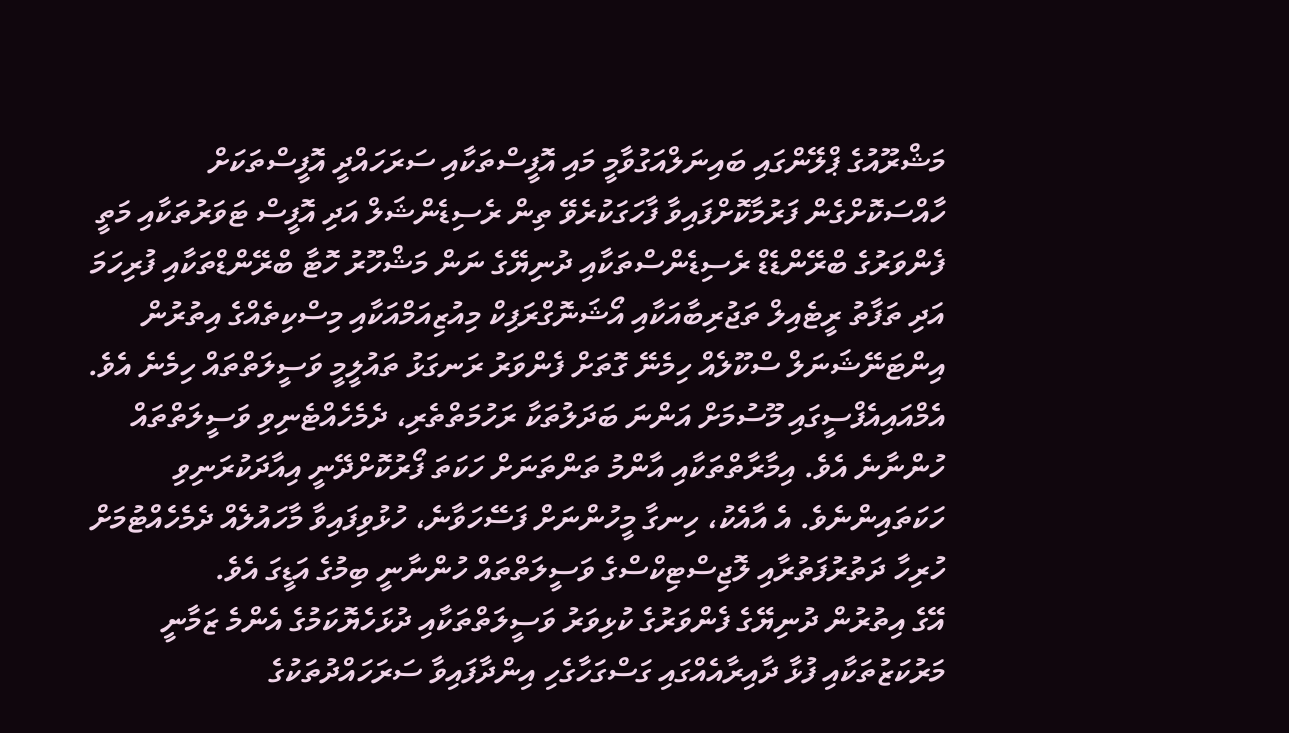މަޝްރޫއުގެ ޕްލޭންގައި ބައިނަލްއަގުވާމީ މައި އޮފީސްތަކާއި ސަރަހައްދީ އޮފީސްތަކަށް ހާއްސަކޮށްގެން ފަރުމާކޮށްފައިވާ ފާހަގަކުރެވޭ ތިން ރެސިޑެންޝަލް އަދި އޮފީސް ޓަވަރުތަކާއި މަތީ ފެންވަރުގެ ބްރޭންޑެޑް ރެސިޑެންސްތަކާއި ދުނިޔޭގެ ނަން މަޝްހޫރު ހޮޓާ ބްރޭންޑްތަކާއި ފުރިހަމަ އަދި ތަފާތު ރީޓެއިލް ތަޖުރިބާއަކާއި އޯޝަނޮގްރަފިކް މިއުޒިއަމްއަކާއި މިސްކިތެއްގެ އިތުރުން އިންޓަނޭޝަނަލް ސްކޫލެއް ހިމެނޭ ގޮތަށް ފެންވަރު ރަނގަޅު ތައުލީމީ ވަސީލަތްތައް ހިމެނެ އެވެ.
އެމްއައިއެފްސީގައި މޫސުމަށް އަންނަ ބަދަލުތަކާ ރަހުމަތްތެރި، ދެމެހެއްޓެނިވި ވަސީލަތްތައް ހުންނާނެ އެވެ. އިމާރާތްތަކާއި އާންމު ތަންތަނަށް ހަކަތަ ފޯރުކޮށްދޭނީ އިއާދަކުރަނިވި ހަކަތައިންނެވެ. އެ އާއެކު، ހިނގާ މީހުންނަށް ފަސޭހަވާނެ، ހުޅުވިފައިވާ މާހައުލެއް ދެމެހެއްޓުމަށް ހުރިހާ ދަތުރުފަތުރާއި ލޮޖިސްޓިކްސްގެ ވަސީލަތްތައް ހުންނާނީ ބިމުގެ އަޑީގަ އެވެ.
އޭގެ އިތުރުން ދުނިޔޭގެ ފެންވަރުގެ ކުޅިވަރު ވަސީލަތްތަކާއި ދުޅަހެޔޮކަމުގެ އެންމެ ޒަމާނީ މަރުކަޒުތަކާއި ފުޅާ ދާއިރާއެއްގައި ގަސްގަހާގެހި އިންދާފައިވާ ސަރަހައްދުތަކުގެ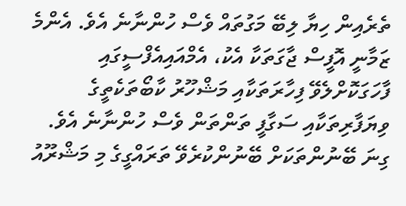ތެރެއިން ހިޔާ ލިބޭ މަގުތައް ވެސް ހުންނާނެ އެވެ. އެންމެ ޒަމާނީ އޮފީސް ޖާގަތަކާ އެކު، އެމްއައިއެފްސީގައި ފާހަގަކޮށްލެވޭ ފިހާރަތަކާއި މަޝްހޫރު ކާބޯތަކެތީގެ ވިޔަފާރިތަކާއި ސަގާފީ ތަންތަން ވެސް ހުންނާނެ އެވެ.
ގިނަ ބޭނުންތަކަށް ބޭނުންކުރެވޭ ތަރައްގީގެ މި މަޝްރޫއު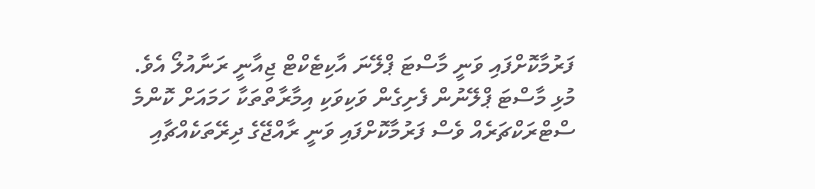ފަރުމާކޮށްފައި ވަނީ މާސްޓަ ޕްލޭނަ އާކިޓެކްޓް ޖިއާނީ ރަނާއުލޯ އެވެ. މުޅި މާސްޓަ ޕްލޭނުން ފެށިގެން ވަކިވަކި އިމާރާތްތަކާ ހަމައަށް ކޮންމެ ސްޓްރަކްޗަރެއް ވެސް ފަރުމާކޮށްފައި ވަނީ ރާއްޖޭގެ ދިރޭތަކެއްޗާއި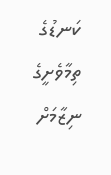ކަނޑުގެ ތިމާވެށީގެ ނިޒާމަށް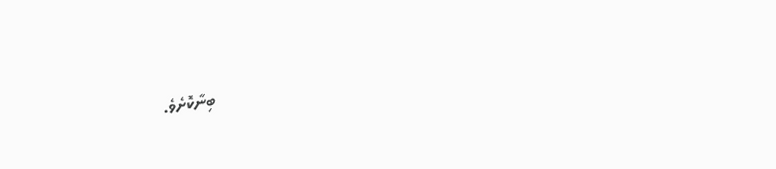ބިނާކޮށެވެ.